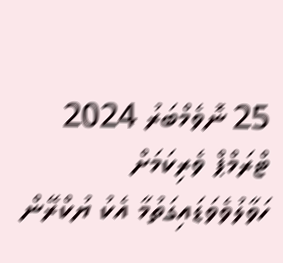25 ނޮވެމްބަރު 2024
ޓްރަމްޕް ވެރިކަމަށް ހަވާލުވެވަޑައިގަތުމާ އެކު ޔުކްރޭން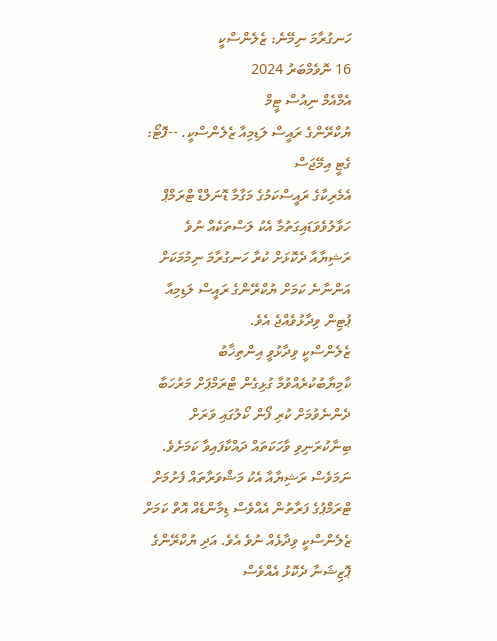ހަނގުރާމަ ނިމޭނެ: ޒެލެންސްކީ
16 ނޮވެމްބަރު 2024
އެމްއެމް ނިއުސް ޓީމް
ޔުކްރޭންގެ ރައީސް ލަޑިމިއާ ޒެލެންސްކީ. --ފޮޓޯ: ގެޓީ އިމޭޖަސް
އެމެރިކާގެ ރައީސްކަމުގެ މަގާމާ ޑޮނަލްޑް ޓްރަމްޕް ހަވާލުވެވަޑައިގަތުމާ އެކު ލަސްތަކެއް ނުވެ ރަޝިޔާއާ ދެކޮޅަށް ކުރާ ހަނގުރާމަ ނިމުމަކަށް އަންނާނެ ކަމަށް ޔުކްރޭންގެ ރައީސް ލަޑިމިއާ ޕުޓިން ވިދާޅުވެއްޖެ އެވެ.
ޒެލެންސްކީ ވިދާޅުވީ އިންތިޚާބު ކާމިޔާބުކުރެއްވުމާ ގުޅިގެން ޓްރަމްޕަށް މަރުހަބާ ދެންނެވުމަށް ކުރި ފޯން ކޯލުގައި ވަރަށް ބިނާކުރަނިވި ވާހަކަތައް ދައްކާފައިވާ ކަމަށެވެ. ނަމަވެސް ރަޝިޔާއާ އެކު މަޝްވަރާތައް ފެށުމަށް ޓްރަމްޕުގެ ފަރާތުން އެއްވެސް ޑިމާންޑެއް އޮތް ކަމަށް ޒެލެންސްކީ ވިދާޅެއް ނުވެ އެވެ. އަދި ޔުކްރޭންގެ ޕޮޒިޝަނާ ދެކޮޅު އެއްވެސް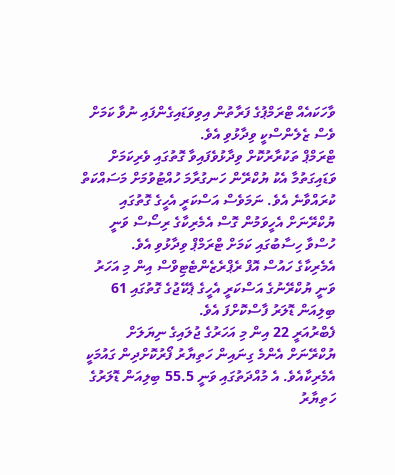ވާހަކައެއް ޓްރަމްޕުގެ ފަރާތުން އިވިވަޑައިގެންފައި ނުވާ ކަމަށް ވެސް ޒެލެންސްކީ ވިދާޅުވި އެވެ.
ޓްރަމްޕް ތަކުރާރުކޮށް ވިދާޅުވެފައިވާ ގޮތުގައި ވެރިކަމަށް ވަޑައިގަތުމާ އެކު ޔުކްރޭން ހަނގުރާމަ ހުއްޓުވުމަށް މަސައްކަތް ކުރައްވާނެ އެވެ. ނަމަވެސް އަސްކަރީ އެހީގެ ގޮތުގައި ޔުކްރޭނަށް އެހީވަމުން ގޮސް އެމެރިކާގެ ރިސޯސް ވަނީ ހުސްވާ ހިސާބުގައި ކަމަށް ޓްރަމްޕް ވިދާޅުވި އެވެ.
އެމެރިކާގެ ހައުސް އޮފް ރެޕްރެޒެންޓެޓިވްސް އިން މި އަހަރު ވަނީ ޔުކްރޭނުގެ އަސްކަރީ އެހީގެ ޕެކޭޖުގެ ގޮތުގައި 61 ބިލިއަން ޑޮލަރު ފާސްކޮށްފަ އެވެ.
ފެބްރުއަރީ 22 އިން މި އަހަރުގެ ޖުލައިގެ ނިޔަލަށް ޔުކްރޭނަށް އެންމެ ގިނައިން ހަތިޔާރު ފޯރުކޮށްދިން ގައުމަކީ އެމެރިކާއެވެ. އެ މުއްދަތުގައި ވަނީ 55.5 ބިލިއަން ޑޮލަރުގެ ހަތިޔާރު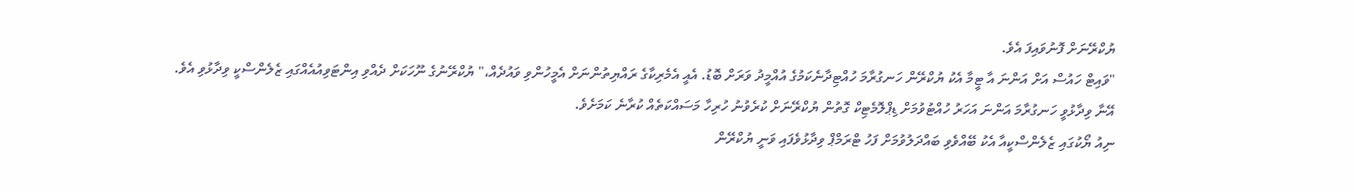ޔުކްރޭނަށް ފޮނުވައިފަ އެވެ.
"ވައިޓް ހައުސް އަށް އަންނަ އާ ޓީމާ އެކު ޔުކްރޭން ހަނގުރާމަ ހުއްޓިދާނެކަމުގެ އުއްމީދު ވަރަށް ބޮޑު. އެއީ އެމެރިކާގެ ރައްޔިތުންނަށް އެމީހުންވި ވައުދެއް،" ޔުކްރޭނުގެ ނޫހަކަށް ދެއްވި އިންޓަވިއުއެއްގައި ޒެލެންސްކީ ވިދާޅުވި އެވެ.
އޭނާ ވިދާޅުވީ ހަނގުރާމަ އަންނަ އަހަރު ހުއްޓުވުމަށް ޑިޕްލޮމެޓިކް ގޮތުން ޔުކްރޭނަށް ކުރެވުނު ހުރިހާ މަސައްކަތެއް ކުރާނެ ކަމަށެވެ.
ނިއު ޔޯކުގައި ޒެލެންސްކީއާ އެކު ބޭއްވެވި ބައްދަލުވުމަށް ފަހު ޓްރަމްޕް ވިދާޅުވެފައި ވަނީ ޔުކްރޭން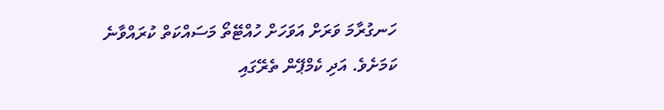ހަނގުރާމަ ވަރަށް އަވަހަށް ހުއްޓޭތޯ މަސައްކަތް ކުރައްވާނެ ކަމަށެވެ. އަދި ކެމްޕޭން ތެރޭގައި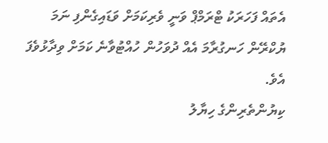އެތައް ފަހަރަކު ޓްރަމްޕް ވަނީ ވެރިކަމަށް ވަޑައިގެންފި ނަމަ ޔުކްރޭން ހަނގުރާމަ އެއް ދުވަހުން ހުއްޓުވާނެ ކަމަށް ވިދާޅުވެފަ އެވެ.
ކިޔުންތެރިންގެ ހިޔާލު